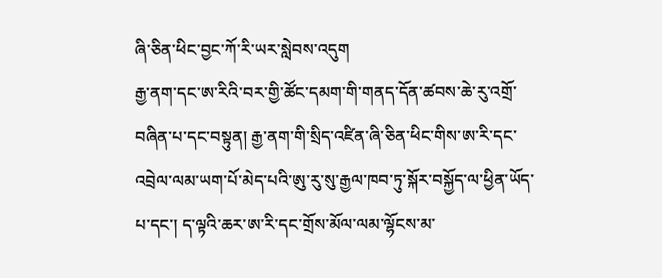ཞི་ཅིན་ཕིང་བྱང་ཀོ་རི་ཡར་སླེབས་འདུག
རྒྱ་ནག་དང་ཨ་རིའི་བར་གྱི་ཚོང་དམག་གི་གནད་དོན་ཚབས་ཆེ་རུ་འགྲོ་བཞིན་པ་དང་བསྟུན། རྒྱ་ནག་གི་སྲིད་འཛིན་ཞི་ཅིན་ཕིང་གིས་ཨ་རི་དང་འབྲེལ་ལམ་ཡག་པོ་མེད་པའི་ཨུ་རུ་སུ་རྒྱལ་ཁབ་ཏུ་སྐོར་བསྐྱོད་ལ་ཕྱིན་ཡོད་པ་དང་། ད་ལྟའི་ཆར་ཨ་རི་དང་གྲོས་མོལ་ལམ་ལྷོངས་མ་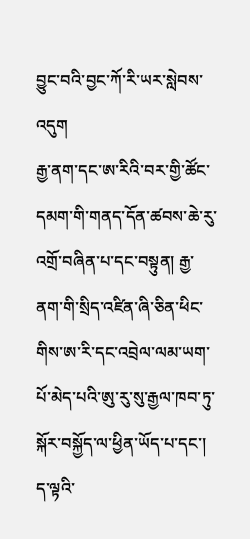བྱུང་བའི་བྱང་ཀོ་རི་ཡར་སླེབས་འདུག
རྒྱ་ནག་དང་ཨ་རིའི་བར་གྱི་ཚོང་དམག་གི་གནད་དོན་ཚབས་ཆེ་རུ་འགྲོ་བཞིན་པ་དང་བསྟུན། རྒྱ་ནག་གི་སྲིད་འཛིན་ཞི་ཅིན་ཕིང་གིས་ཨ་རི་དང་འབྲེལ་ལམ་ཡག་པོ་མེད་པའི་ཨུ་རུ་སུ་རྒྱལ་ཁབ་ཏུ་སྐོར་བསྐྱོད་ལ་ཕྱིན་ཡོད་པ་དང་། ད་ལྟའི་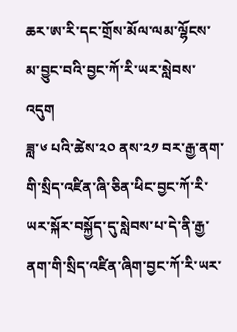ཆར་ཨ་རི་དང་གྲོས་མོལ་ལམ་ལྷོངས་མ་བྱུང་བའི་བྱང་ཀོ་རི་ཡར་སླེབས་འདུག
ཟླ་༦ པའི་ཚེས་༢༠ ནས་༢༡ བར་རྒྱ་ནག་གི་སྲིད་འཛིན་ཞི་ཅིན་ཕིང་བྱང་ཀོ་རི་ཡར་སྐོར་བསྐྱོད་དུ་སླེབས་པ་དེ་ནི་རྒྱ་ནག་གི་སྲིད་འཛིན་ཞིག་བྱང་ཀོ་རི་ཡར་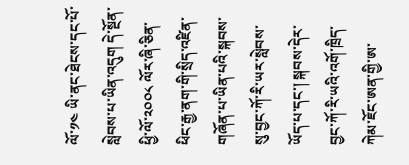ལོ་༡༤ ཡི་ནང་ཐེངས་དང་པོ་སླེབས་པ་ཡིན་འདུག དེ་སྔོན་ཕྱི་ལོ་༢༠༠༨ ལོར་ཞི་ཅིན་ཕིང་རྒྱ་ནག་གི་སྲིད་འཛིན་གཞོན་པ་ཡིན་པའི་སྐབས་སུ་བྱང་ཀོ་རི་ཡར་སླེབས་ཡོད་པ་དང་། སྐབས་དེར་བྱང་ཀོ་རི་ཡའི་འགོ་ཁྲིད་ཀེམ་ཇོང་ཨན་གྱི་ཨ་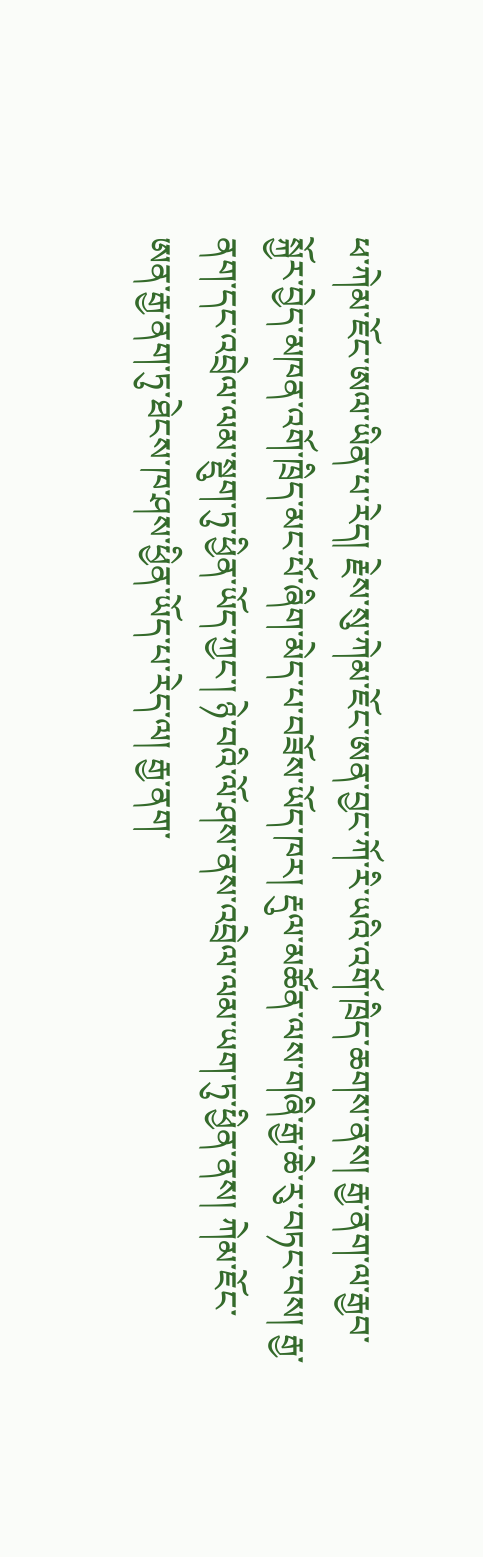ཕ་ཀེམ་ཇོང་ཨལ་ཡིན་པ་རེད། རྗེས་སུ་ཀེམ་ཇོང་ཨན་བྱང་ཀོ་རི་ཡའི་འགོ་ཁྲིད་ཆགས་ནས། རྒྱ་ནག་ལ་རྒྱབ་སྐྱོར་བྱེད་མཁན་འགོ་ཁྲིད་མང་པོ་ཞིག་མེད་པ་བཟོས་ཡོད་ཁར། རྡུལ་མཚོན་ལས་གཞི་རྒྱ་ཆེ་རུ་བཏང་བས། རྒྱ་ནག་དང་འབྲེལ་ལམ་སྡུག་ཏུ་ཕྱིན་ཡོད་ཀྱང་། ཉེ་བའི་ལོ་ཤས་ནས་འབྲེལ་ལམ་ཡག་ཏུ་ཕྱིན་ནས། ཀེམ་ཇོང་ཨན་རྒྱ་ནག་ཏུ་ཐེངས་ཁ་ཤས་ཕྱིན་ཡོད་པ་རེད་ལ། རྒྱ་ནག་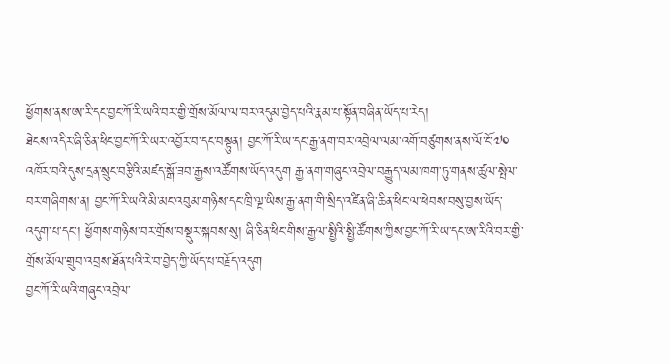ཕྱོགས་ནས་ཨ་རི་དང་བྱང་ཀོ་རི་ཡའི་བར་གྱི་གྲོས་མོལ་ལ་བར་འདུམ་བྱེད་པའི་རྣམ་པ་སྟོན་བཞིན་ཡོད་པ་རེད།
ཐེངས་འདིར་ཞི་ཅིན་ཕིང་བྱང་ཀོ་རི་ཡར་འབྱོར་བ་དང་བསྟུན། བྱང་ཀོ་རི་ཡ་དང་རྒྱ་ནག་བར་འབྲེལ་ལམ་འགོ་བཙུགས་ནས་ལོ་ངོ་༧༠ འཁོར་བའི་དུས་དྲན་སྲུང་བརྩིའི་མཛད་སྒོ་ཟབ་རྒྱས་འཚོགས་ཡོད་འདུག རྒྱ་ནག་གཞུང་འབྲེལ་བརྒྱུད་ལམ་ཁག་ཏུ་གནས་ཚུལ་སྤེལ་བར་གཞིགས་ན། བྱང་ཀོ་རི་ཡའི་མི་མང་འབུམ་གཉིས་དང་ཁྲི་ལྔ་ཡིས་རྒྱ་ནག་གི་སྲིད་འཛིན་ཞི་ཆིན་ཕིང་ལ་ཕེབས་བསུ་བྱས་ཡོད་འདུག་པ་དང་། ཕྱོགས་གཉིས་བར་གྲོས་བསྡུར་སྐབས་སུ། ཞི་ཅིན་ཕིང་གིས་རྒྱལ་སྤྱིའི་སྤྱི་ཚོགས་ཀྱིས་བྱང་ཀོ་རི་ཡ་དང་ཨ་རིའི་བར་གྱི་གྲོས་མོལ་གྲུབ་འབྲས་ཐོན་པའི་རེ་བ་བྱེད་ཀྱི་ཡོད་པ་བརྗོད་འདུག
བྱང་ཀོ་རི་ཡའི་གཞུང་འབྲེལ་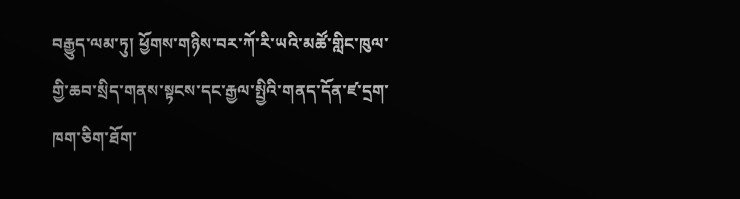བརྒྱུད་ལམ་ཏུ། ཕྱོགས་གཉིས་བར་ཀོ་རི་ཡའི་མཚོ་གླིང་ཁུལ་གྱི་ཆབ་སྲིད་གནས་སྟངས་དང་རྒྱལ་སྤྱིའི་གནད་དོན་ཛ་དྲག་ཁག་ཅིག་ཐོག་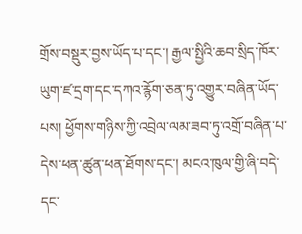གྲོས་བསྡུར་བྱས་ཡོད་པ་དང་། རྒྱལ་སྤྱིའི་ཆབ་སྲིད་ཁོར་ཡུག་ཛ་དྲག་དང་དཀའ་རྙོག་ཅན་ཏུ་འགྱུར་བཞིན་ཡོད་པས། ཕྱོགས་གཉིས་ཀྱི་འབྲེལ་ལམ་ཟབ་ཏུ་འགྲོ་བཞིན་པ་དེས་ཕན་ཚུན་ཕན་ཐོགས་དང་། མངའ་ཁུལ་གྱི་ཞི་བདེ་དང་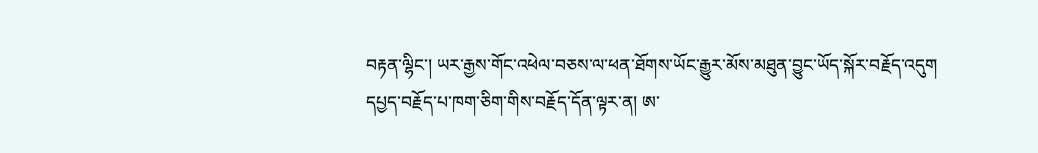བརྟན་ལྷིང་། ཡར་རྒྱས་གོང་འཕེལ་བཅས་ལ་ཕན་ཐོགས་ཡོང་རྒྱུར་མོས་མཐུན་བྱུང་ཡོད་སྐོར་བརྗོད་འདུག
དཔྱད་བརྗོད་པ་ཁག་ཅིག་གིས་བརྗོད་དོན་ལྟར་ན། ཨ་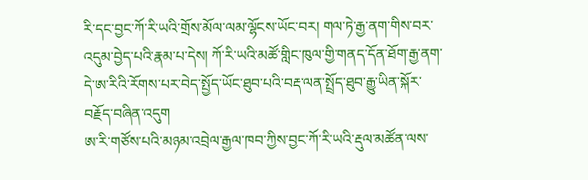རི་དང་བྱང་ཀོ་རི་ཡའི་གྲོས་མོལ་ལམ་ལྷོངས་ཡོང་བར། གལ་ཏེ་རྒྱ་ནག་གིས་བར་འདུམ་བྱེད་པའི་རྣམ་པ་དེས། ཀོ་རི་ཡའི་མཚོ་གླིང་ཁུལ་གྱི་གནད་དོན་ཐོག་རྒྱ་ནག་དེ་ཨ་རིའི་རོགས་པར་བེད་སྤྱོད་ཡོང་ཐུབ་པའི་བརྡ་ལན་སྤྲོད་ཐུབ་རྒྱུ་ཡིན་སྐོར་བརྗོད་བཞིན་འདུག
ཨ་རི་གཙོས་པའི་མཉམ་འབྲེལ་རྒྱལ་ཁབ་ཀྱིས་བྱང་ཀོ་རི་ཡའི་རྡུལ་མཚོན་ལས་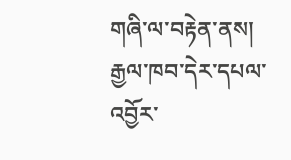གཞི་ལ་བརྟེན་ནས། རྒྱལ་ཁབ་དེར་དཔལ་འབྱོར་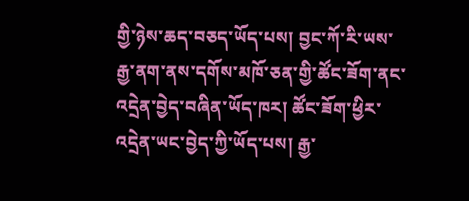གྱི་ཉེས་ཆད་བཅད་ཡོད་པས། བྱང་ཀོ་རི་ཡས་རྒྱ་ནག་ནས་དགོས་མཁོ་ཅན་གྱི་ཚོང་ཟོག་ནང་འདྲེན་བྱེད་བཞིན་ཡོད་ཁར། ཚོང་ཟོག་ཕྱིར་འདྲེན་ཡང་བྱེད་ཀྱི་ཡོད་པས། རྒྱ་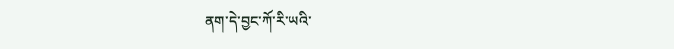ནག་དེ་བྱང་ཀོ་རི་ཡའི་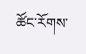ཚོང་རོགས་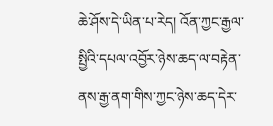ཆེ་ཤོས་དེ་ཡིན་པ་རེད། འོན་ཀྱང་རྒྱལ་སྤྱིའི་དཔལ་འབྱོར་ཉེས་ཆད་ལ་བརྟེན་ནས་རྒྱ་ནག་གིས་ཀྱང་ཉེས་ཆད་དེར་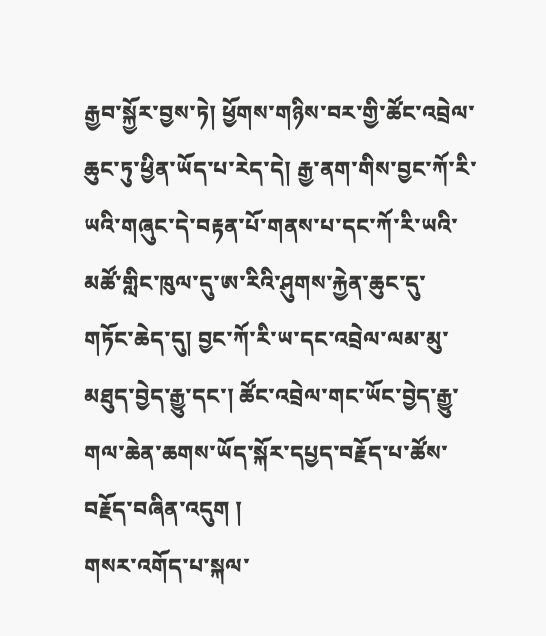རྒྱབ་སྐྱོར་བྱས་ཏེ། ཕྱོགས་གཉིས་བར་གྱི་ཚོང་འབྲེལ་ཆུང་ཏུ་ཕྱིན་ཡོད་པ་རེད་དེ། རྒྱ་ནག་གིས་བྱང་ཀོ་རི་ཡའི་གཞུང་དེ་བརྟན་པོ་གནས་པ་དང་ཀོ་རི་ཡའི་མཚོ་གླིང་ཁུལ་དུ་ཨ་རིའི་ཤུགས་རྐྱེན་ཆུང་དུ་གཏོང་ཆེད་དུ། བྱང་ཀོ་རི་ཡ་དང་འབྲེལ་ལམ་མུ་མཐུད་བྱེད་རྒྱུ་དང་། ཚོང་འབྲེལ་གང་ཡོང་བྱེད་རྒྱུ་གལ་ཆེན་ཆགས་ཡོད་སྐོར་དཔྱད་བརྗོད་པ་ཚོས་བརྗོད་བཞིན་འདུག །
གསར་འགོད་པ་སྐལ་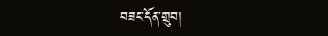བཟང་དོན་གྲུབ།